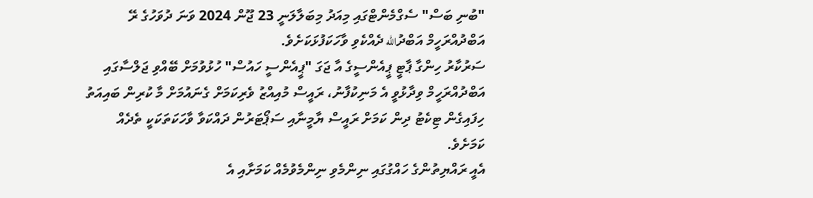"ބުނި ބަސް" ސެގްމެންޓްގައި މިއަދު މިބަލާލަނީ 23 ޖޫން 2024 ވަނަ ދުވަހުގެ ރޭ އަބްދުއްރަހީމް އަބްދުالله ދެއްކެވި ވާހަކަފުޅަކަށެވެ.
ސަރުކާރު ހިންގާ ޕާޓީ ޕީއެންސީގެ އާ ޖަގަ "ޕީއެންސީ ހައުސް" ހުޅުވުމަށް ބޭއްވި ޖަލްސާގައި އަބްދުއްރަހީމް ވިދާޅުވީ އެ މަނިކުފާނު، ރައީސް މުއިއްޒު ވެރިކަމަށް ގެނައުމަށް މާ ކުރިން ބައިއަތު ހިފައިގެން ޓިކެޓު ދިން ކަމަށް ރައީސް ޔާމީނާއި ސަޕޯޓަރުން ދައްކަވާ ވާހަކަތަކަކީ ތެދެއް ކަމަށެވެ.
އެއީ ރައްޔިތުންގެ ހައްގުގައި ނިންމެވި ނިންމެވުމެއް ކަމަށާއި އެ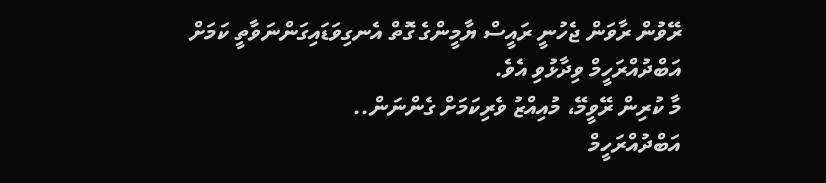ރޭވުން ރާވަން ޖެހުނީ ރައީސް ޔާމީންގެ ގޮތް އެނގިވަޑައިގަންނަވާތީ ކަމަށް އަބްދުއްރަހީމް ވިދާޅުވި އެވެ.
މާ ކުރިން ރޭވީމޭ، މުއިއްޒު ވެރިކަމަށް ގެންނަން..
އަބްދުއްރަހީމް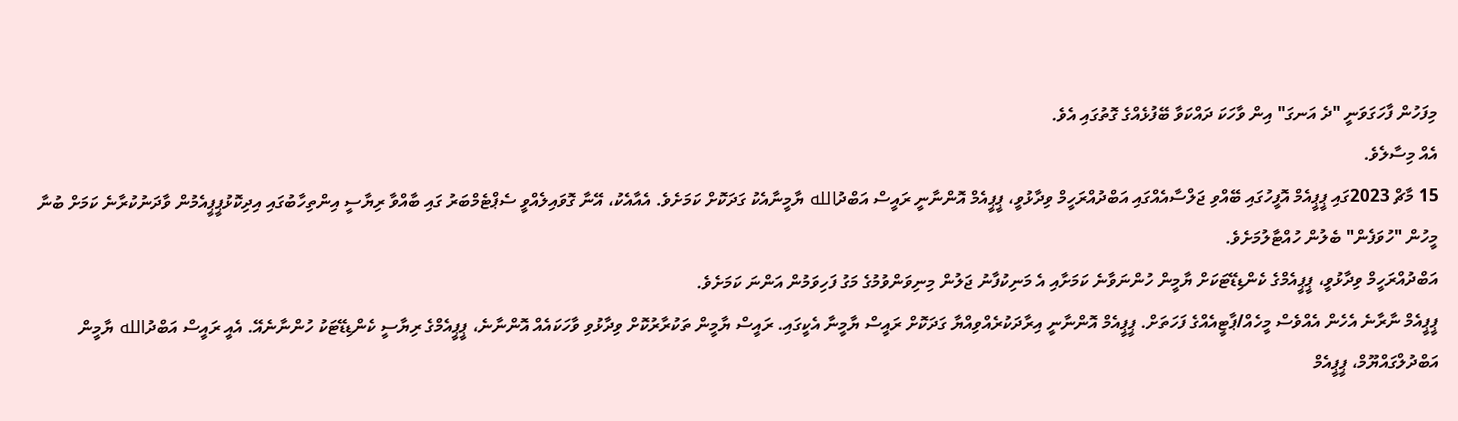މިފަހުން ފާހަގަވަނީ "ދެ އަނގަ" އިން ވާހަކަ ދައްކަވާ ބޭފުޅެއްގެ ގޮތުގައި އެވެ.
އެއް މިސާލެވެ.
15 މާޗް 2023ގައި ޕީޕީއެމް އޮފީހުގައި ބޭއްވި ޖަލްސާއެއްގައި އަބްދުއްރަހީމް ވިދާޅުވީ، ޕީޕީއެމް އޮންނާނީ ރައީސް އަބްދުالله ޔާމީނާއެކު ގަދަކޮށް ކަމަށެވެ. އެއާއެކު، އޭނާ ގޮވައިލެއްވީ ސެޕްޓެމްބަރު ގައި ބާއްވާ ރިޔާސީ އިންތިހާބުގައި އިދިކޮޅުޕީޕީއެމުން ވާދަނުކުރާނެ ކަމަށް ބުނާ މީހުން "ހުވަފެން" ބެލުން ހުއްޓާލުމަށެވެ.
އަބްދުއްރަހީމް ވިދާޅުވީ، ޕީޕީއެމްގެ ކެންޑިޑޭޓަކަށް ޔާމީން ހުންނަވާނެ ކަމަށާއި އެ މަނިކުފާނު ޖަލުން މިނިވަންވުމުގެ މަގު ފަހިވަމުން އަންނަ ކަމަށެވެ.
ޕީޕީއެމް ނާރާނެ އެހެން އެއްވެސް މީހެއް/ޕާޓީއެއްގެ ފަހަތަށް. ޕީޕީއެމް އޮންނާނީ އިރާދަކުރެއްވިއްޔާ ގަދަކޮށް ރައީސް ޔާމީނާ އެކީގައި. ރައީސް ޔާމީން ތަކުރާރުކޮށް ވިދާޅުވި ވާހަކައެއް އޮންނާނެ، ޕީޕީއެމްގެ ރިޔާސީ ކެންޑިޑޭޓަކު ހުންނާނެއޭ. އެއީ ރައީސް އަބްދުالله ޔާމީން އަބްދުލްގައްޔޫމް، ޕީޕީއެމް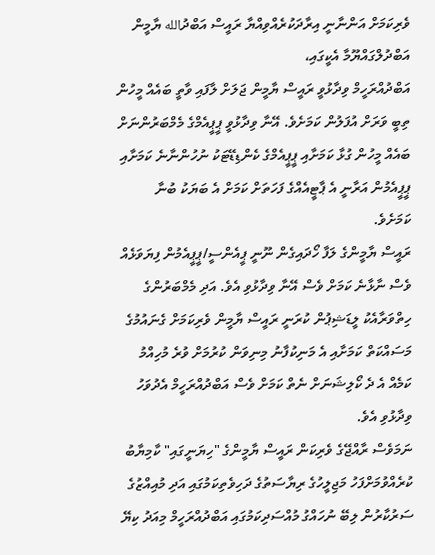ވެރިކަމަށް އަންނާނީ އިރާދަކުރެއްވިއްޔާ ރައީސް އަބްދުالله ޔާމީން އަބްދުލްގައްޔޫމާ އެކީގައި،
އަބްދުއްރަހީމް ވިދާޅުވީ ރައީސް ޔާމީން ޖަލަށް ލާފައި ވާތީ ބައެއް މީހުން ތިބީ ވަރަށް އުފަލުން ކަމަށެވެ. އޭނާ ވިދާޅުވީ ޕީޕީއެމްގެ މެމްބަރުންނަށް ބައެއް މީހުން ގުޅާ ކަމަށާއި ޕީޕީއެމްގެ ކެންޑިޑޭޓަކު ނުހުންނާނެ ކަމަށާއި ޕީޕީއެމުން އަރާނީ އެ ޕާޓީއެއްގެ ފަހަތަށް ކަމަށް އެ ބަޔަކު ބުނާ ކަމަށެވެ.
ރައީސް ޔާމީންގެ ލަފާ ހޯދައިގެން ނޫނީ ޕީއެންސީ/ޕީޕީއެމުން ފިޔަވަޅެއް ވެސް ނާޅާނެ ކަމަށް ވެސް އޭނާ ވިދާޅުވި އެވެ. އަދި މެމްބަރުންގެ ހިތްވަރާއެކު ލީޑަޝިޕުން ކުރަނީ ރައީސް ޔާމީން ވެރިކަމަށް ގެނައުމުގެ މަސައްކަތް ކަމަށާއި އެ މަނިކުފާނު މިނިވަން ކުރުމަށް ވުރެ މުހިއްމު ކަމެއް އެ ދެ ކޯލިޝަނަށް ނެތް ކަމަށް ވެސް އަބްދުއްރަހީމް އެދުވަހު ވިދާޅުވި އެވެ.
ނަމަވެސް ރާއްޖޭގެ ވެރިކަން ރައީސް ޔާމީންގެ "ހިޔަނީގައި" ކާމިޔާބު ކުރެއްވުމަށްފަހު މަޖިލީހުގެ ރިޔާސަތުގެ ދަހިވެތިކަމުގައި އަދި މުއިއްޒުގެ ސަރުކާރުން ލިބޭ ނުހައްގު މުއްސަދިކަމުގައި އަބްދުއްރަހީމް މިއަދު ކިޔޭ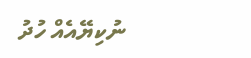ނުކިޔޭއެއް ހުދު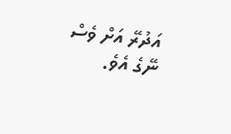އަދުރޭ އަށް ވެސް ނޭގެ އެވެ.